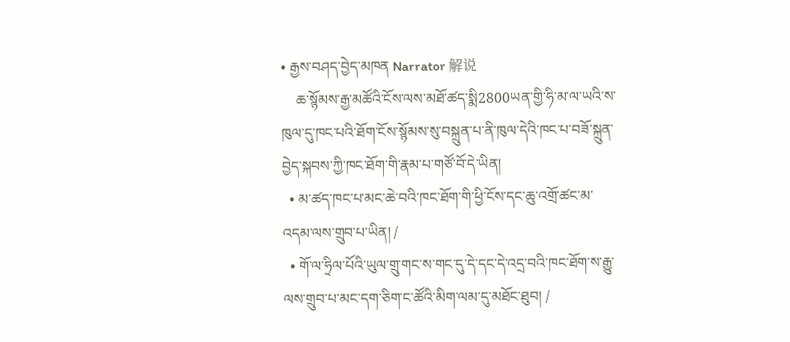• རྒྱས་བཤད་བྱེད་མཁན Narrator 解说
    ཆ་སྙོམས་རྒྱ་མཚོའི་ངོས་ལས་མཐོ་ཚད་སྨི2800ཡན་གྱི་ཧི་མ་ལ་ཡའི་ས་ཁུལ་དུ་ཁང་པའི་ཐོག་ངོས་སྙོམས་སུ་བསྐྲུན་པ་ནི་ཁུལ་དེའི་ཁང་པ་བཟོ་སྐྲུན་བྱེད་སྐབས་ཀྱི་ཁང་ཐོག་གི་རྣམ་པ་གཙོ་བོ་དེ་ཡིན།
  • མ་ཚད་ཁང་པ་མང་ཆེ་བའི་ཁང་ཐོག་གི་ཕྱི་ངོས་དང་ཆུ་འགྲོ་ཚང་མ་འདམ་ལས་གྲུབ་པ་ཡིན། /
  • གོ་ལ་ཧྲིལ་པོའི་ཡུལ་གྲུ་གང་ས་གང་དུ་དེ་དང་དེ་འདྲ་བའི་ཁང་ཐོག་ས་རྒྱུ་ལས་གྲུབ་པ་མང་དག་ཅིག་ང་ཚོའི་མིག་ལམ་དུ་མཐོང་ཐུབ། /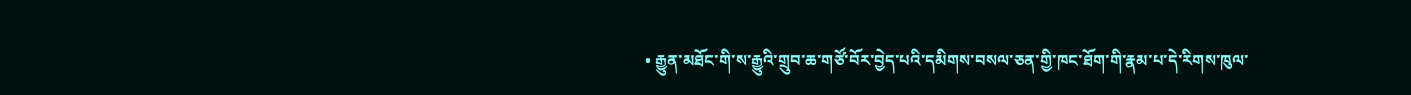• རྒྱུན་མཐོང་གི་ས་རྒྱུའི་གྲུབ་ཆ་གཙོ་བོར་བྱེད་པའི་དམིགས་བསལ་ཅན་གྱི་ཁང་ཐོག་གི་རྣམ་པ་དེ་རིགས་ཁུལ་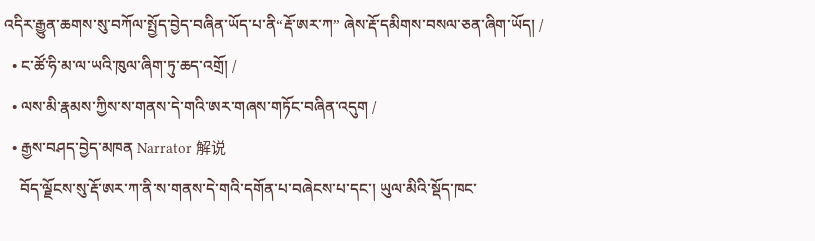འདིར་རྒྱུན་ཆགས་སུ་བཀོལ་སྤྱོད་བྱེད་བཞིན་ཡོད་པ་ནི“རྡོ་ཨར་ཀ” ཞེས་རྡོ་དམིགས་བསལ་ཅན་ཞིག་ཡོད། /
  • ང་ཚོ་ཧི་མ་ལ་ཡའི་ཁུལ་ཞིག་ཏུ་ཆད་འགྲོ། /
  • ལས་མི་རྣམས་ཀྱིས་ས་གནས་དེ་གའི་ཨར་གཞས་གཏོང་བཞིན་འདུག /
  • རྒྱས་བཤད་བྱེད་མཁན Narrator 解说
    བོད་ལྗོངས་སུ་རྡོ་ཨར་ཀ་ནི་ས་གནས་དེ་གའི་དགོན་པ་བཞེངས་པ་དང་། ཡུལ་མིའི་སྡོད་ཁང་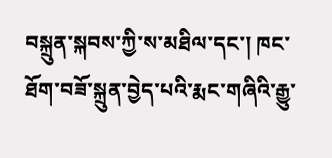བསྐྲུན་སྐབས་ཀྱི་ས་མཐིལ་དང་། ཁང་ཐོག་བཟོ་སྐྲུན་བྱེད་པའི་རྨང་གཞིའི་རྒྱུ་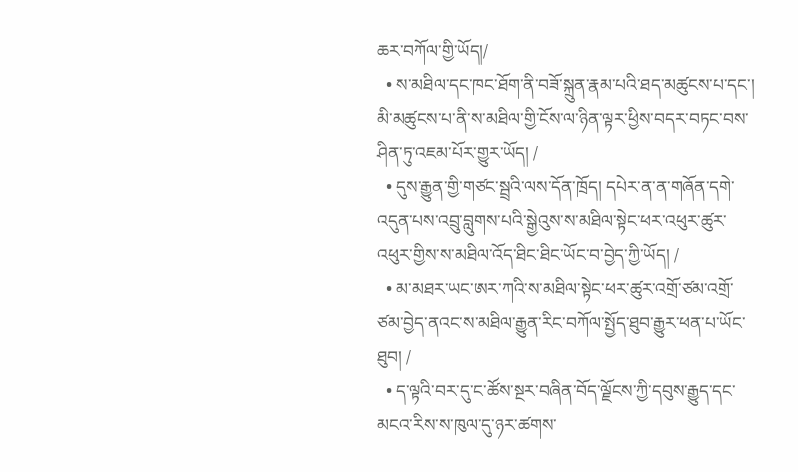ཆར་བཀོལ་གྱི་ཡོད།/
  • ས་མཐིལ་དང་ཁང་ཐོག་ནི་བཟོ་སྐྲུན་རྣམ་པའི་ཐད་མཚུངས་པ་དང་། མི་མཚུངས་པ་ནི་ས་མཐིལ་གྱི་ངོས་ལ་ཉིན་ལྟར་ཕྱིས་བདར་བཏང་བས་ཤིན་ཏུ་འཇམ་པོར་གྱུར་ཡོད། /
  • དུས་རྒྱུན་གྱི་གཙང་སྦྲའི་ལས་དོན་ཁྲོད། དཔེར་ན་ན་གཞོན་དགེ་འདུན་པས་འབྲུ་བླུགས་པའི་སྒྱེའུས་ས་མཐིལ་སྟེང་ཕར་འཕུར་ཚུར་འཕུར་གྱིས་ས་མཐིལ་འོད་ཐིང་ཐིང་ཡོང་བ་བྱེད་ཀྱི་ཡོད། /
  • མ་མཐར་ཡང་ཨར་ཀའི་ས་མཐིལ་སྟེང་ཕར་ཚུར་འགྲོ་ཙམ་འགྲོ་ཙམ་བྱེད་ནའང་ས་མཐིལ་རྒྱུན་རིང་བཀོལ་སྤྱོད་ཐུབ་རྒྱུར་ཕན་པ་ཡོང་ཐུབ། /
  • ད་ལྟའི་བར་དུ་ང་ཚོས་སྔར་བཞིན་བོད་ལྗོངས་ཀྱི་དབུས་རྒྱུད་དང་མངའ་རིས་ས་ཁུལ་དུ་ཉར་ཚགས་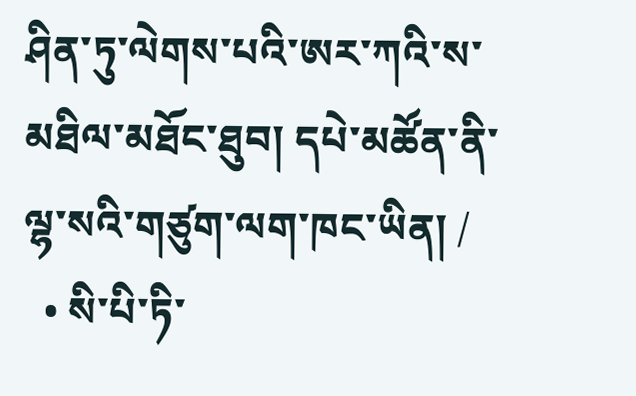ཤིན་ཏུ་ལེགས་པའི་ཨར་ཀའི་ས་མཐིལ་མཐོང་ཐུབ། དཔེ་མཚོན་ནི་ལྷ་སའི་གཙུག་ལག་ཁང་ཡིན། /
  • སི་པི་ཏི་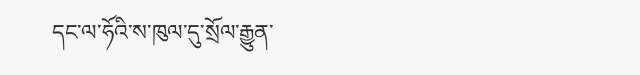དང་ལ་ཧོའི་ས་ཁུལ་དུ་སྲོལ་རྒྱུན་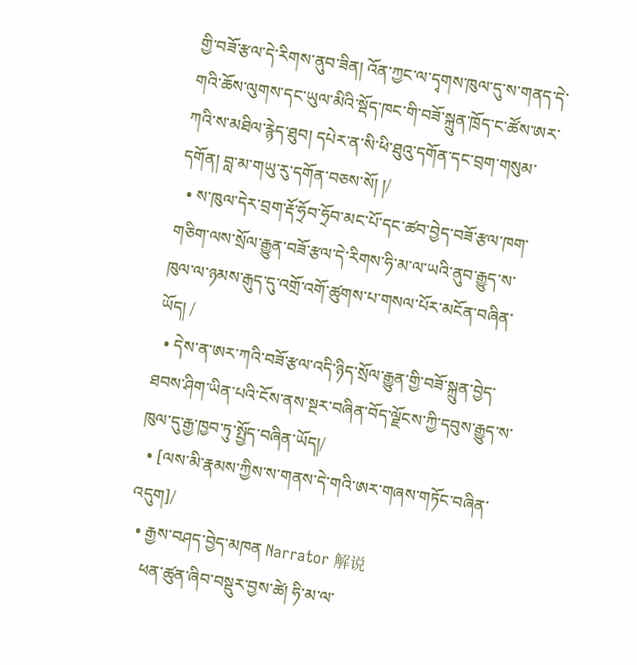གྱི་བཟོ་རྩལ་དེ་རིགས་ནུབ་ཟིན། འོན་ཀྱང་ལ་དྭགས་ཁུལ་དུ་ས་གནད་དེ་གའི་ཆོས་ལུགས་དང་ཡུལ་མིའི་སྡོད་ཁང་གི་བཟོ་སྐྲུན་ཁྲོད་ང་ཚོས་ཨར་ཀའི་ས་མཐིལ་རྙེད་ཐུབ། དཔེར་ན་སི་ཕི་ཐུའུ་དགོན་དང་བྲག་གསུམ་དགོན། བླ་མ་གཡུ་རུ་དགོན་བཅས་སོ། །/
  • ས་ཁུལ་དེར་བྲག་རྡོ་ཧྲོབ་ཧྲོབ་མང་པོ་དང་ཚབ་བྱེད་བཟོ་རྩལ་ཁག་གཅིག་ལས་སྲོལ་རྒྱུན་བཟོ་རྩལ་དེ་རིགས་ཧི་མ་ལ་ཡའི་ནུབ་རྒྱུད་ས་ཁུལ་ལ་ཉམས་རྒུད་དུ་འགྲོ་འགོ་ཚུགས་པ་གསལ་པོར་མངོན་བཞིན་ཡོད། /
  • དེས་ན་ཨར་ཀའི་བཟོ་རྩལ་འདི་ཉིད་སྲོལ་རྒྱུན་གྱི་བཟོ་སྐྲུན་བྱེད་ཐབས་ཤིག་ཡིན་པའི་ངོས་ནས་སྔར་བཞིན་བོད་ལྗོངས་ཀྱི་དབུས་རྒྱུད་ས་ཁུལ་དུ་རྒྱ་ཁྱབ་ཏུ་སྤྱོད་བཞིན་ཡོད།/
  • [ལས་མི་རྣམས་ཀྱིས་ས་གནས་དེ་གའི་ཨར་གཞས་གཏོང་བཞིན་འདུག]/
  • རྒྱས་བཤད་བྱེད་མཁན Narrator 解说
    ཕན་ཚུན་ཞིབ་བསྡུར་བྱས་ཚེ། ཧི་མ་ལ་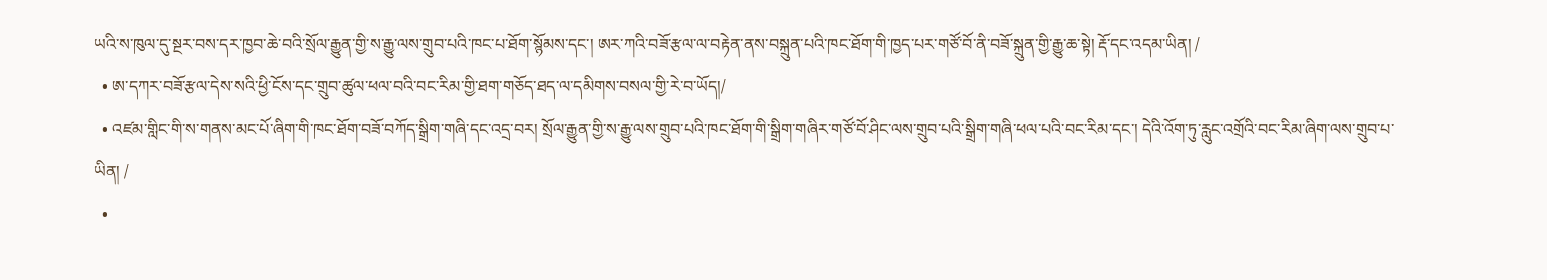ཡའི་ས་ཁུལ་དུ་སྔར་བས་དར་ཁྱབ་ཆེ་བའི་སྲོལ་རྒྱུན་གྱི་ས་རྒྱུ་ལས་གྲུབ་པའི་ཁང་པ་ཐོག་སྙོམས་དང་། ཨར་ཀའི་བཟོ་རྩལ་ལ་བརྟེན་ནས་བསྐྲུན་པའི་ཁང་ཐོག་གི་ཁྱད་པར་གཙོ་བོ་ནི་བཟོ་སྐྲུན་གྱི་རྒྱུ་ཆ་སྟེ། རྡོ་དང་འདམ་ཡིན། /
  • ཨ་དཀར་བཟོ་རྩལ་དེས་སའི་ཕྱི་ངོས་དང་གྲུབ་ཚུལ་ཕལ་བའི་བང་རིམ་གྱི་ཐག་གཅོད་ཐད་ལ་དམིགས་བསལ་གྱི་རེ་བ་ཡོད།/
  • འཛམ་གླིང་གི་ས་གནས་མང་པོ་ཞིག་གི་ཁང་ཐོག་བཟོ་བཀོད་སྒྲིག་གཞི་དང་འདྲ་བར། སྲོལ་རྒྱུན་གྱི་ས་རྒྱུ་ལས་གྲུབ་པའི་ཁང་ཐོག་གི་སྒྲིག་གཞིར་གཙོ་བོ་ཤིང་ལས་གྲུབ་པའི་སྒྲིག་གཞི་ཕལ་པའི་བང་རིམ་དང་། དེའི་འོག་ཏུ་རླུང་འགྲོའི་བང་རིམ་ཞིག་ལས་གྲུབ་པ་ཡིན། /
  •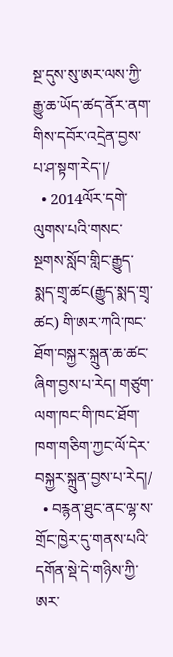སྔ་དུས་སུ་ཨར་ལས་ཀྱི་རྒྱུ་ཆ་ཡོད་ཚད་ནོར་ནག་གིས་དབོར་འདྲེན་བྱས་པ་ཤ་སྟག་རེད་།/
  • 2014ལོར་དགེ་ལུགས་པའི་གསང་སྔགས་སློབ་གླིང་རྒྱུད་སྨད་གྲྭ་ཚང(རྒྱུད་སྨད་གྲྭ་ཚང) གི་ཨར་ཀའི་ཁང་ཐོག་བསྐྱར་སྐྲུན་ཆ་ཚང་ཞིག་བྱས་པ་རེད། གཙུག་ལག་ཁང་གི་ཁང་ཐོག་ཁག་གཅིག་ཀྱང་ལོ་དེར་བསྐྱར་སྐྲུན་བྱས་པ་རེད།/
  • བརྙན་ཐུང་ནང་ལྷ་ས་གྲོང་ཁྱེར་དུ་གནས་པའི་དགོན་སྡེ་དེ་གཉིས་ཀྱི་ཨར་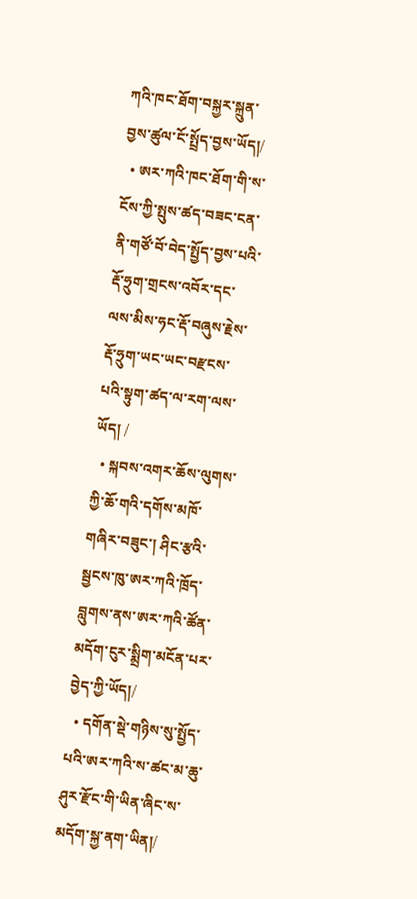ཀའི་ཁང་ཐོག་བསྐྱར་སྐྲུན་བྱས་ཚུལ་ངོ་སྤྲོད་བྱས་ཡོད།/
  • ཨར་ཀའི་ཁང་ཐོག་གི་ས་ངོས་ཀྱི་སྤུས་ཚད་བཟང་ངན་ནི་གཙོ་བོ་བེད་སྤྱོད་བྱས་པའི་རྡོ་ཧྲུག་གྲངས་འབོར་དང་ལས་མིས་ཧང་རྡོ་བཞུས་རྗེས་རྡོ་ཧྲུག་ཡང་ཡང་བརྫངས་པའི་སྟུག་ཚད་ལ་རག་ལས་ཡོད། /
  • སྐབས་འགར་ཆོས་ལུགས་ཀྱི་ཆོ་གའི་དགོས་མཁོ་གཞིར་བཟུང་། ཤིང་རྩའི་སྦྱངས་ཁུ་ཨར་ཀའི་ཁྲོད་བླུགས་ནས་ཨར་ཀའི་ཚོན་མདོག་ངུར་སྨྲིག་མངོན་པར་བྱེད་ཀྱི་ཡོད།/
  • དགོན་སྡེ་གཉིས་སུ་སྤྱོད་པའི་ཨར་ཀའི་ས་ཚང་མ་ཆུ་ཤུར་རྫོང་གི་ཡིན་ཞིང་ས་མདོག་སྐྱ་ནག་ཡིན།/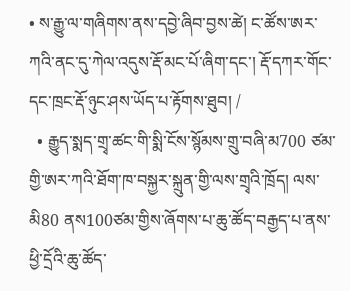• ས་རྒྱུ་ལ་གཞིགས་ནས་དབྱེ་ཞིབ་བྱས་ཚེ། ང་ཚོས་ཨར་ཀའི་ནང་དུ་ཀེལ་འདུས་རྡོ་མང་པོ་ཞིག་དང་། རྡོ་དཀར་གོང་དང་ཁྲང་རྡོ་ཉུང་ཤས་ཡོད་པ་རྟོགས་ཐུབ། /
  • རྒྱུད་སྨད་གྲྭ་ཚང་གི་སྨི་ངོས་སྙོམས་གྲུ་བཞི་མ700 ཙམ་གྱི་ཨར་ཀའི་ཐོག་ཁ་བསྐྱར་སྐྲུན་གྱི་ལས་གྲྭའི་ཁྲོད། ལས་མི80 ནས100ཙམ་གྱིས་ཞོགས་པ་ཆུ་ཚོད་བརྒྱད་པ་ནས་ཕྱི་དྲོའི་ཆུ་ཚོད་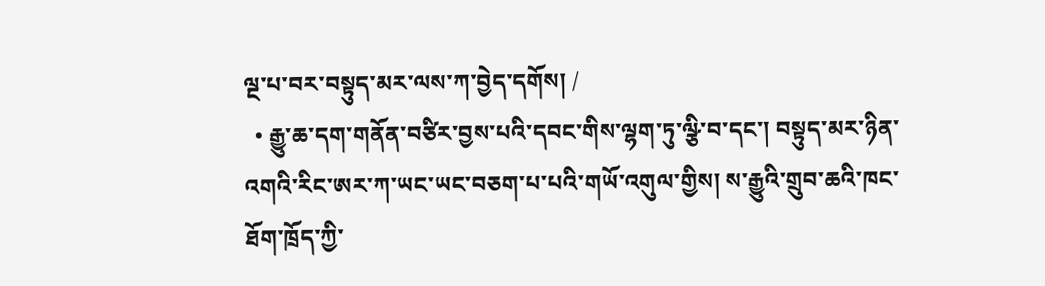ལྔ་པ་བར་བསྟུད་མར་ལས་ཀ་བྱེད་དགོས། /
  • རྒྱུ་ཆ་དག་གནོན་བཙིར་བྱས་པའི་དབང་གིས་ལྷག་ཏུ་ལྩི་བ་དང་། བསྟུད་མར་ཉིན་འགའི་རིང་ཨར་ཀ་ཡང་ཡང་བཅག་པ་པའི་གཡོ་འགུལ་གྱིས། ས་རྒྱུའི་གྲུབ་ཆའི་ཁང་ཐོག་ཁྲོད་ཀྱི་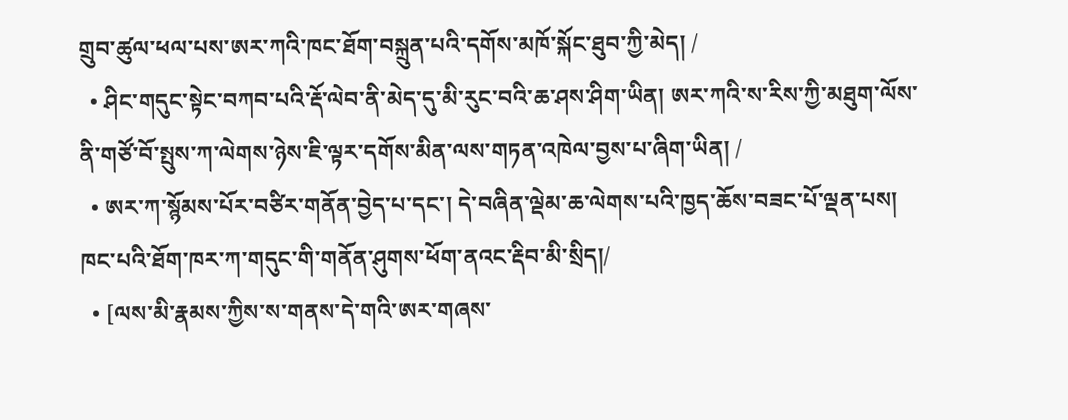གྲུབ་ཚུལ་ཕལ་པས་ཨར་ཀའི་ཁང་ཐོག་བསྐྲུན་པའི་དགོས་མཁོ་སྐོང་ཐུབ་ཀྱི་མེད། /
  • ཤིང་གདུང་སྟེང་བཀབ་པའི་རྡོ་ལེབ་ནི་མེད་དུ་མི་རུང་བའི་ཆ་ཤས་ཤིག་ཡིན། ཨར་ཀའི་ས་རིས་ཀྱི་མཐུག་ལོས་ནི་གཙོ་བོ་སྤུས་ཀ་ལེགས་ཉེས་ཇི་ལྟར་དགོས་མིན་ལས་གཏན་འཁེལ་བྱས་པ་ཞིག་ཡིན། /
  • ཨར་ཀ་སྙོམས་པོར་བཙིར་གནོན་བྱེད་པ་དང་། དེ་བཞིན་ལྡེམ་ཆ་ལེགས་པའི་ཁྱད་ཆོས་བཟང་པོ་ལྡན་པས། ཁང་པའི་ཐོག་ཁར་ཀ་གདུང་གི་གནོན་ཤུགས་ཕོག་ནའང་རྡིབ་མི་སྲིད།/
  • [ལས་མི་རྣམས་ཀྱིས་ས་གནས་དེ་གའི་ཨར་གཞས་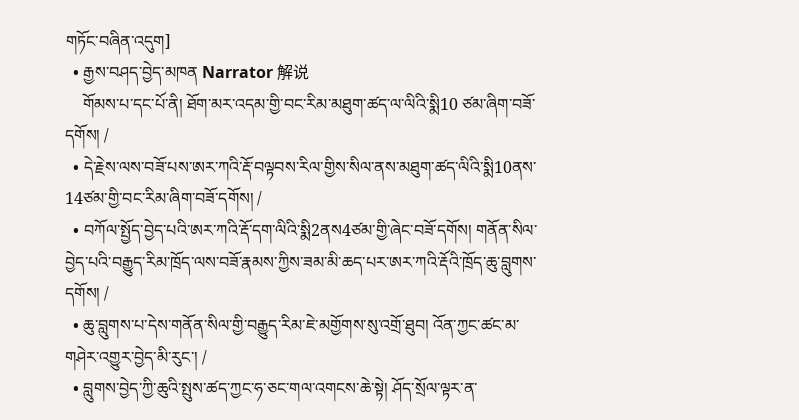གཏོང་བཞིན་འདུག]
  • རྒྱས་བཤད་བྱེད་མཁན Narrator 解说
    གོམས་པ་དང་པོ་ནི། ཐོག་མར་འདམ་གྱི་བང་རིམ་མཐུག་ཚད་ལ་ལིའི་སྨི10 ཙམ་ཞིག་བཟོ་དགོས། /
  • དེ་རྗེས་ལས་བཟོ་པས་ཨར་ཀའི་རྡོ་བལྟབས་རིལ་གྱིས་སིལ་ནས་མཐུག་ཚད་ལིའི་སྨི10ནས་14ཙམ་གྱི་བང་རིམ་ཞིག་བཟོ་དགོས། /
  • བཀོལ་སྤྱོད་བྱེད་པའི་ཨར་ཀའི་རྡོ་དག་ལིའི་སྨི2ནས4ཙམ་གྱི་ཞེང་བཟོ་དགོས། གནོན་སིལ་བྱེད་པའི་བརྒྱུད་རིམ་ཁྲོད་ལས་བཟོ་རྣམས་ཀྱིས་ཟམ་མི་ཆད་པར་ཨར་ཀའི་རྡོའི་ཁྲོད་ཆུ་བླུགས་དགོས། /
  • ཆུ་བླུགས་པ་དེས་གནོན་སིལ་གྱི་བརྒྱུད་རིམ་ཇེ་མགྱོགས་སུ་འགྲོ་ཐུབ། འོན་ཀྱང་ཚང་མ་གཤེར་འགྱུར་བྱེད་མི་རུང་། /
  • བླུགས་བྱེད་ཀྱི་ཆུའི་སྤུས་ཚད་ཀྱང་ཧ་ཅང་གལ་འགངས་ཆེ་སྟེ། ཤོད་སྲོལ་ལྟར་ན་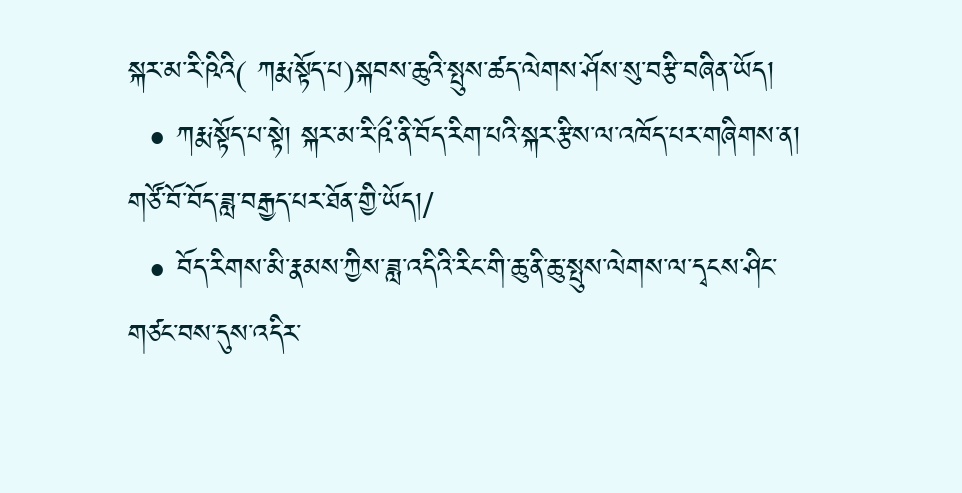སྐར་མ་རི་ཥིའི( ཀརྨ་སྟོད་པ)སྐབས་ཆུའི་སྤུས་ཚད་ལེགས་ཤོས་སུ་བརྩི་བཞིན་ཡོད།
  • ཀརྨ་སྟོད་པ་སྟེ། སྐར་མ་རི་ཥྀ་ནི་བོད་རིག་པའི་སྐར་རྩིས་ལ་འཁོད་པར་གཞིགས་ན། གཙོ་བོ་བོད་ཟླ་བརྒྱད་པར་ཐོན་གྱི་ཡོད།/
  • བོད་རིགས་མི་རྣམས་ཀྱིས་ཟླ་འདིའི་རིང་གི་ཆུ་ནི་ཆུ་སྤུས་ལེགས་ལ་དྭངས་ཤིང་གཙང་བས་དུས་འདིར་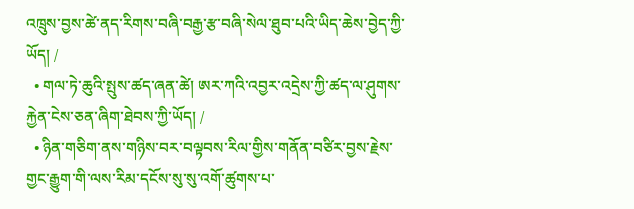འཁྲུས་བྱས་ཚེ་ནད་རིགས་བཞི་བརྒྱ་རྩ་བཞི་སེལ་ཐུབ་པའི་ཡིད་ཆེས་བྱེད་ཀྱི་ཡོད། /
  • གལ་ཏེ་ཆུའི་སྤུས་ཚད་ཞན་ཚེ། ཨར་ཀའི་འབྱར་འདྲེས་ཀྱི་ཚད་ལ་ཤུགས་རྐྱེན་ངེས་ཅན་ཞིག་ཐེབས་ཀྱི་ཡོད། /
  • ཉིན་གཅིག་ནས་གཉིས་བར་བལྟབས་རིལ་གྱིས་གནོན་བཙིར་བྱས་རྗེས་གྱང་རྒྱུག་གི་ལས་རིམ་དངོས་སུ་སུ་འགོ་ཚུགས་པ་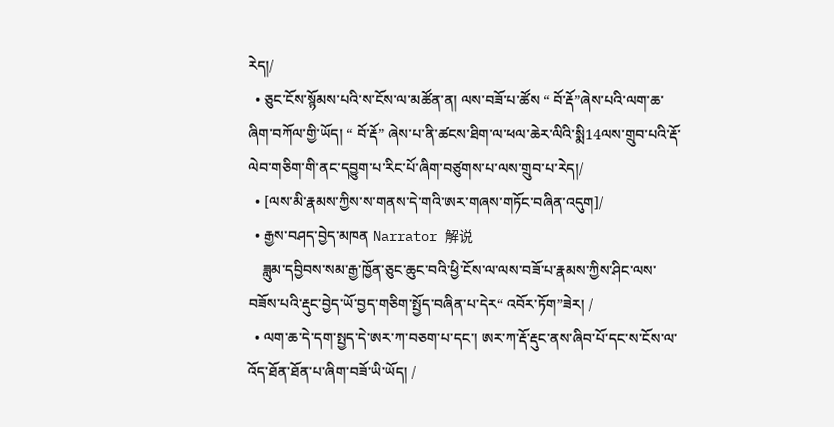རེད།/
  • ཅུང་ངོས་སྙོམས་པའི་ས་ངོས་ལ་མཚོན་ན། ལས་བཟོ་པ་ཚོས “ བོ་རྡོ”ཞེས་པའི་ལག་ཆ་ཞིག་བཀོལ་གྱི་ཡོད། “ བོ་རྡོ” ཞེས་པ་ནི་ཚངས་ཐིག་ལ་ཕལ་ཆེར་ལིའི་སྨི14ལས་གྲུབ་པའི་རྡོ་ལེབ་གཅིག་གི་ནང་དབྱུག་པ་རིང་པོ་ཞིག་བཙུགས་པ་ལས་གྲུབ་པ་རེད།/
  • [ལས་མི་རྣམས་ཀྱིས་ས་གནས་དེ་གའི་ཨར་གཞས་གཏོང་བཞིན་འདུག]/
  • རྒྱས་བཤད་བྱེད་མཁན Narrator 解说
    ཟླུམ་དབྱིབས་སམ་རྒྱ་ཁྱོན་ཅུང་ཆུང་བའི་ཕྱི་ངོས་ལ་ལས་བཟོ་པ་རྣམས་ཀྱིས་ཤིང་ལས་བཟོས་པའི་རྡུང་བྱེད་ཡོ་བྱད་གཅིག་སྤྱོད་བཞིན་པ་དེར“ འབོར་ཏོག”ཟེར། /
  • ལག་ཆ་དེ་དག་སྤྱད་དེ་ཨར་ཀ་བཅག་པ་དང་། ཨར་ཀ་རྡོ་རྡུང་ནས་ཞིབ་པོ་དང་ས་ངོས་ལ་འོད་ཐོན་ཐོན་པ་ཞིག་བཟོ་ཡི་ཡོད། /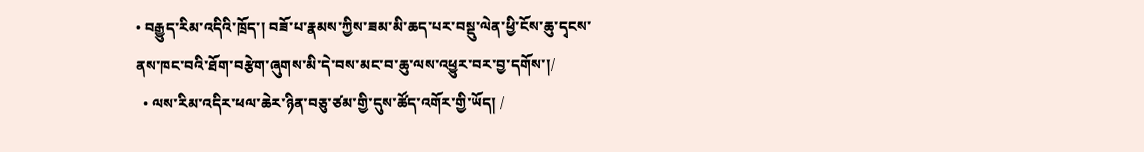• བརྒྱུད་རིམ་འདིའི་ཁྲོད་། བཟོ་པ་རྣམས་ཀྱིས་ཟམ་མི་ཆད་པར་བསྡུ་ལེན་ཕྱི་ངོས་ཆུ་དྭངས་ནས་ཁང་བའི་ཐོག་བརྩེག་ཞུགས་མི་དེ་བས་མང་བ་ཆུ་ལས་འཕྱུར་བར་བྱ་དགོས་།/
  • ལས་རིམ་འདིར་ཕལ་ཆེར་ཉིན་བཅུ་ཙམ་གྱི་དུས་ཚོད་འགོར་གྱི་ཡོད། /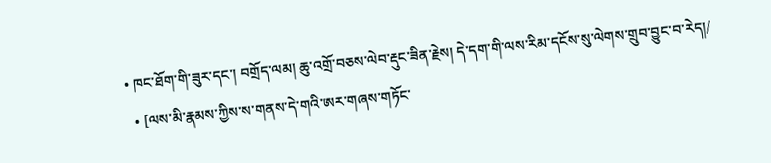• ཁང་ཐོག་གི་ཟུར་དང་། བགྲོད་ལམ། ཆུ་འགྲོ་བཅས་ལེབ་རྡུང་ཟིན་རྗེས། དེ་དག་གི་ལས་རིམ་དངོས་སུ་ལེགས་གྲུབ་བྱུང་བ་རེད།/
  • [ལས་མི་རྣམས་ཀྱིས་ས་གནས་དེ་གའི་ཨར་གཞས་གཏོང་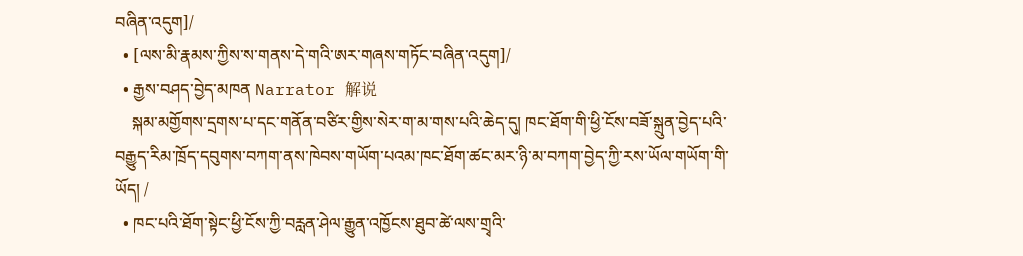བཞིན་འདུག]/
  • [ལས་མི་རྣམས་ཀྱིས་ས་གནས་དེ་གའི་ཨར་གཞས་གཏོང་བཞིན་འདུག]/
  • རྒྱས་བཤད་བྱེད་མཁན Narrator 解说
    སྐམ་མགྱོགས་དྲགས་པ་དང་གནོན་བཙིར་གྱིས་སེར་ག་མ་གས་པའི་ཆེད་དུ། ཁང་ཐོག་གི་ཕྱི་ངོས་བཟོ་སྐྲུན་བྱེད་པའི་བརྒྱུད་རིམ་ཁྲོད་དབུགས་བཀག་ནས་ཁེབས་གཡོག་པའམ་ཁང་ཐོག་ཚང་མར་ཉི་མ་བཀག་བྱེད་ཀྱི་རས་ཡོལ་གཡོག་གི་ཡོད། /
  • ཁང་པའི་ཐོག་སྟེང་ཕྱི་ངོས་ཀྱི་བརླན་ཤེལ་རྒྱུན་འཁྱོངས་ཐུབ་ཚེ་ལས་གྲྭའི་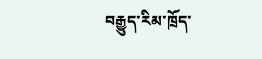བརྒྱུད་རིམ་ཁྲོད་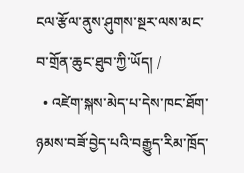ངལ་རྩོལ་ནུས་ཤུགས་སྔར་ལས་མང་བ་གྲོན་ཆུང་ཐུབ་ཀྱི་ཡོད། /
  • འཛེག་སྐས་མེད་པ་དེས་ཁང་ཐོག་ཉམས་བཟོ་བྱེད་པའི་བརྒྱུད་རིམ་ཁྲོད་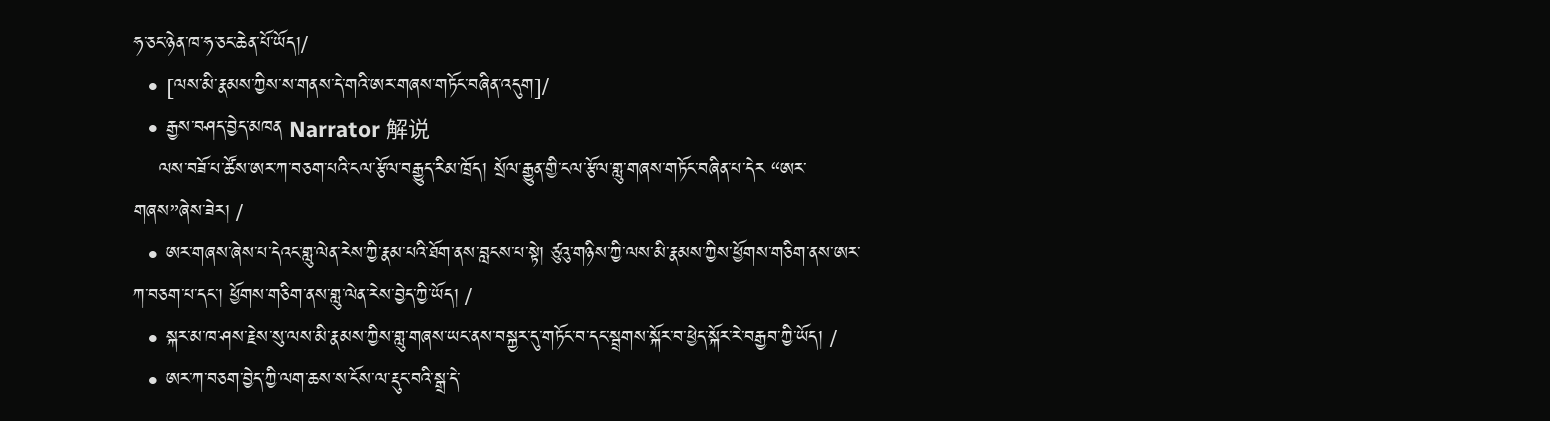ཧ་ཅང་ཉེན་ཁ་ཧ་ཅང་ཆེན་པོ་ཡོད།/
  • [ལས་མི་རྣམས་ཀྱིས་ས་གནས་དེ་གའི་ཨར་གཞས་གཏོང་བཞིན་འདུག]/
  • རྒྱས་བཤད་བྱེད་མཁན Narrator 解说
    ལས་བཟོ་པ་ཚོས་ཨར་ཀ་བཅག་པའི་ངལ་རྩོལ་བརྒྱུད་རིམ་ཁྲོད། སྲོལ་རྒྱུན་གྱི་ངལ་རྩོལ་གླུ་གཞས་གཏོང་བཞིན་པ་དེར “ཨར་གཞས”ཞེས་ཟེར། /
  • ཨར་གཞས་ཞེས་པ་དེའང་གླུ་ལེན་རེས་ཀྱི་རྣམ་པའི་ཐོག་ནས་བླངས་པ་སྟེ། ཙུའུ་གཉིས་ཀྱི་ལས་མི་རྣམས་ཀྱིས་ཕྱོགས་གཅིག་ནས་ཨར་ཀ་བཅག་པ་དང་། ཕྱོགས་གཅིག་ནས་གླུ་ལེན་རེས་བྱེད་ཀྱི་ཡོད། /
  • སྐར་མ་ཁ་ཤས་རྗེས་སུ་ལས་མི་རྣམས་ཀྱིས་གླུ་གཞས་ཡང་ནས་བསྐྱར་དུ་གཏོང་བ་དང་སྦྲགས་སྐོར་བ་ཕྱེད་སྐོར་རེ་བརྒྱབ་ཀྱི་ཡོད། /
  • ཨར་ཀ་བཅག་བྱེད་ཀྱི་ལག་ཆས་ས་ངོས་ལ་རྡུང་བའི་སྒྲ་དེ་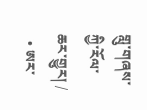གླུ་གཞས་ཀྱི་རོལ་ཆར་གྱུར། /
  • ཨར་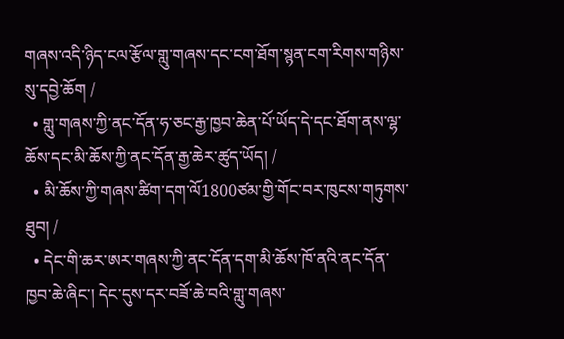གཞས་འདི་ཉིད་ངལ་རྩོལ་གླུ་གཞས་དང་ངག་ཐོག་སྙན་ངག་རིགས་གཉིས་སུ་དབྱེ་ཆོག /
  • གླུ་གཞས་ཀྱི་ནང་དོན་ཧ་ཅང་རྒྱ་ཁྱབ་ཆེན་པོ་ཡོད་དེ་དང་ཐོག་ནས་ལྷ་ཆོས་དང་མི་ཆོས་ཀྱི་ནང་དོན་རྒྱ་ཆེར་ཚུད་ཡོད། /
  • མི་ཆོས་ཀྱི་གཞས་ཚིག་དག་ལོ1800ཙམ་གྱི་གོང་བར་ཁུངས་གཏུགས་ཐུབ། /
  • དེང་གི་ཆར་ཨར་གཞས་ཀྱི་ནང་དོན་དག་མི་ཆོས་ཁོ་ནའི་ནང་དོན་ཁྱབ་ཆེ་ཞིང་། དེང་དུས་དར་བཟོ་ཆེ་བའི་གླུ་གཞས་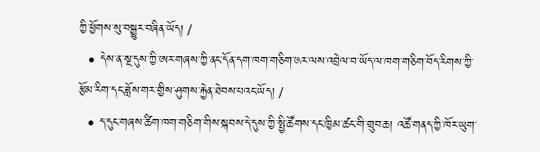ཀྱི་ཕྱོགས་སུ་བསྒྱུར་བཞིན་ཡོད། /
  • དེས་ན་སྔ་དུས་ཀྱི་ཨར་གཞས་ཀྱི་ནང་དོན་དག་ཁག་གཅིག་༁ར་ལས་འབྲེལ་བ་ཡོད་ལ་ཁག་གཅིག་བོད་རིགས་ཀྱི་རྩོམ་རིག་དང་ཟློས་གར་གྱིས་ཤུགས་རྐྱེན་ཐེབས་པའང་ཡོད། /
  • ད་དུང་གཞས་ཚིག་ཁག་གཅིག་གིས་སྐབས་དེ་དུས་ཀྱི་སྤྱི་ཚོགས་དང་ཁྱིམ་ཚང་གི་གྲུབ་ཆ། འཚོ་གནད་ཀྱི་ཁོར་ཡུག་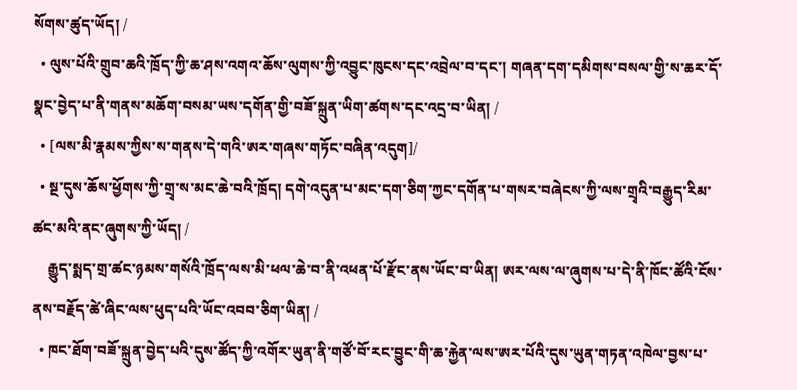སོགས་ཚུད་ཡོད། /
  • ལུས་པོའི་གྲུབ་ཆའི་ཁྲོད་ཀྱི་ཆ་ཤས་འགའ་ཆོས་ལུགས་ཀྱི་འབྱུང་ཁུངས་དང་འབྲེལ་བ་དང་། གཞན་དག་དམིགས་བསལ་གྱི་ས་ཆར་དོ་སྣང་བྱེད་པ་ནི་གནས་མཆོག་བསམ་ཡས་དགོན་གྱི་བཟོ་སྐྲུན་ཡིག་ཚགས་དང་འདྲ་བ་ཡིན། /
  • [ལས་མི་རྣམས་ཀྱིས་ས་གནས་དེ་གའི་ཨར་གཞས་གཏོང་བཞིན་འདུག]/
  • སྔ་དུས་ཆོས་ཕྱོགས་ཀྱི་གྲྭ་ས་མང་ཆེ་བའི་ཁྲོད། དགེ་འདུན་པ་མང་དག་ཅིག་ཀྱང་དགོན་པ་གསར་བཞེངས་ཀྱི་ལས་གྲྭའི་བརྒྱུད་རིམ་ཚང་མའི་ནང་ཞུགས་ཀྱི་ཡོད། /
    རྒྱུད་སྨད་གྲ་ཚང་ཉམས་གསོའི་ཁྲོད་ལས་མི་ཕལ་ཆེ་བ་ནི་འཕན་པོ་རྫོང་ནས་ཡོང་བ་ཡིན། ཨར་ལས་ལ་ཞུགས་པ་དེ་ནི་ཁོང་ཚོའི་ངོས་ནས་བརྗོད་ཚེ་ཞིང་ལས་ཕུད་པའི་ཡོང་འབབ་ཅིག་ཡིན། /
  • ཁང་ཐོག་བཟོ་སྐྲུན་བྱེད་པའི་དུས་ཚོད་ཀྱི་འགོར་ཡུན་ནི་གཙོ་བོ་རང་བྱུང་གི་ཆ་རྐྱེན་ལས་ཨར་པོའི་དུས་ཡུན་གཏན་འཁེལ་བྱས་པ་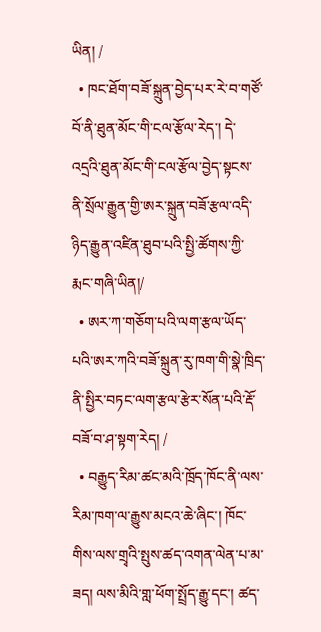ཡིན། /
  • ཁང་ཐོག་བཟོ་སྐྲུན་བྱེད་པར་རེ་བ་གཙོ་བོ་ནི་ཐུན་མོང་གི་ངལ་རྩོལ་རེད་། དེ་འདྲའི་ཐུན་མོང་གི་ངལ་རྩོལ་བྱེད་སྟངས་ནི་སྲོལ་རྒྱུན་གྱི་ཨར་སྐྲུན་བཟོ་རྩལ་འདི་ཉིད་རྒྱུན་འཛིན་ཐུབ་པའི་སྤྱི་ཚོགས་ཀྱི་རྨང་གཞི་ཡིན།/
  • ཨར་ཀ་གཅོག་པའི་ལག་རྩལ་ཡོད་པའི་ཨར་ཀའི་བཟོ་སྐྲུན་རུ་ཁག་གི་སྣེ་ཁྲིད་ནི་སྤྱིར་བཏང་ལག་རྩལ་རྩེར་སོན་པའི་རྡོ་བཟོ་བ་ཤ་སྟག་རེད། /
  • བརྒྱུད་རིམ་ཚང་མའི་ཁྲོད་ཁོང་ནི་ལས་རིམ་ཁག་ལ་རྒྱུས་མངའ་ཆེ་ཞིང་། ཁོང་གིས་ལས་གྲྭའི་སྤུས་ཚད་འགན་ལེན་པ་མ་ཟད། ལས་མིའི་གླ་ཕོག་སྤྲོད་རྒྱུ་དང་། ཚད་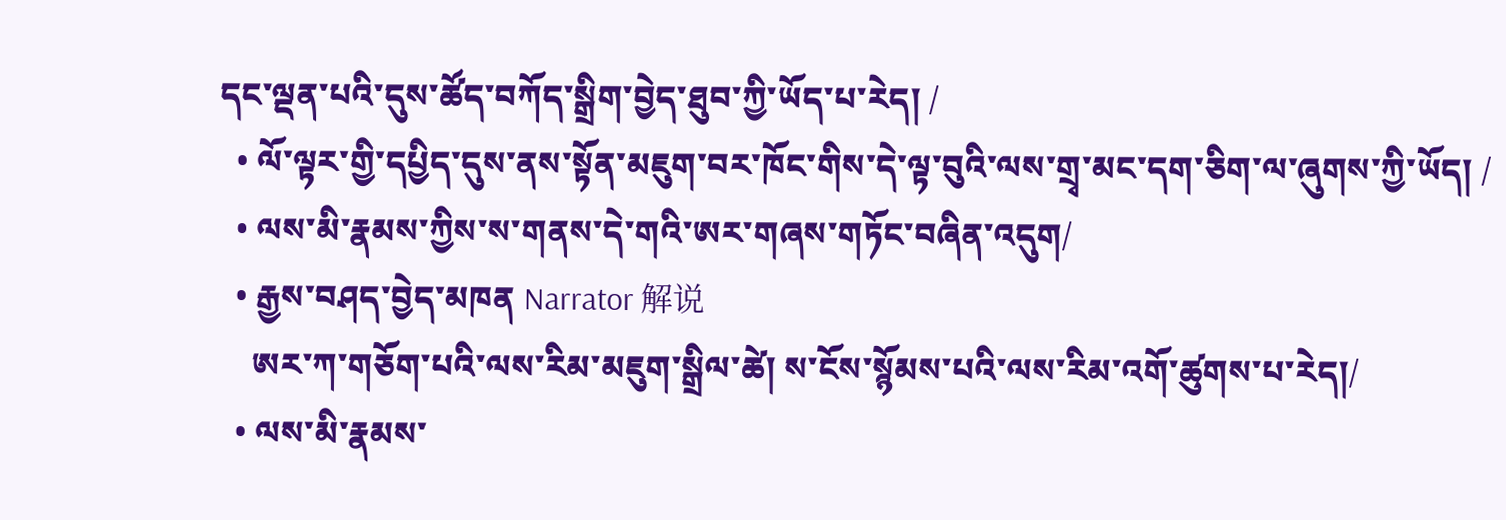དང་ལྡན་པའི་དུས་ཚོད་བཀོད་སྒྲིག་བྱེད་ཐུབ་ཀྱི་ཡོད་པ་རེད། /
  • ལོ་ལྟར་གྱི་དཔྱིད་དུས་ནས་སྟོན་མཇུག་བར་ཁོང་གིས་དེ་ལྟ་བུའི་ལས་གྲྭ་མང་དག་ཅིག་ལ་ཞུགས་ཀྱི་ཡོད། /
  • ལས་མི་རྣམས་ཀྱིས་ས་གནས་དེ་གའི་ཨར་གཞས་གཏོང་བཞིན་འདུག/
  • རྒྱས་བཤད་བྱེད་མཁན Narrator 解说
    ཨར་ཀ་གཅོག་པའི་ལས་རིམ་མཇུག་སྒྲིལ་ཚེ། ས་ངོས་སྙོམས་པའི་ལས་རིམ་འགོ་ཚུགས་པ་རེད།/
  • ལས་མི་རྣམས་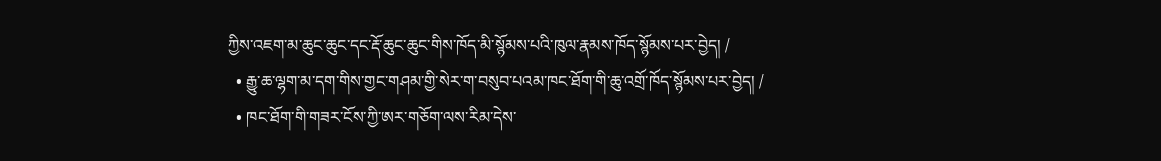ཀྱིས་འཇག་མ་ཆུང་ཆུང་དང་རྡོ་ཆུང་ཆུང་གིས་ཁོད་མི་སྙོམས་པའི་ཁུལ་རྣམས་ཁོད་སྙོམས་པར་བྱེད། /
  • རྒྱུ་ཆ་ལྷག་མ་དག་གིས་གྱང་གཤམ་གྱི་སེར་ག་བསུབ་པའམ་ཁང་ཐོག་གི་ཆུ་འགྲོ་ཁོད་སྙོམས་པར་བྱེད། /
  • ཁང་ཐོག་གི་གཟར་ངོས་ཀྱི་ཨར་གཅོག་ལས་རིམ་དེས་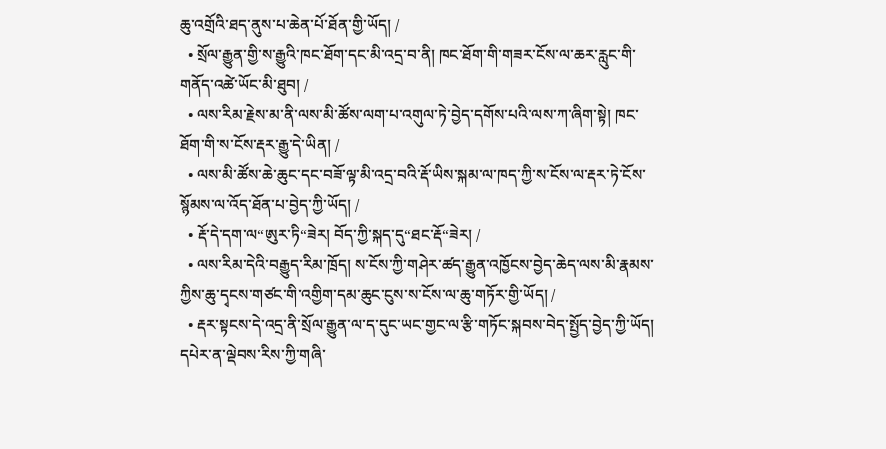ཆུ་འགྲོའི་ཐད་ནུས་པ་ཆེན་པོ་ཐོན་གྱི་ཡོད། /
  • སྲོལ་རྒྱུན་གྱི་ས་རྒྱུའི་ཁང་ཐོག་དང་མི་འདྲ་བ་ནི། ཁང་ཐོག་གི་གཟར་ངོས་ལ་ཆར་རླུང་གི་གནོད་འཚེ་ཡོང་མི་ཐུབ། /
  • ལས་རིམ་རྗེས་མ་ནི་ལས་མི་ཚོས་ལག་པ་འགུལ་ཏེ་བྱེད་དགོས་པའི་ལས་ཀ་ཞིག་སྟེ། ཁང་ཐོག་གི་ས་ངོས་རྡར་རྒྱུ་དེ་ཡིན། /
  • ལས་མི་ཚོས་ཆེ་ཆུང་དང་བཟོ་ལྟ་མི་འདྲ་བའི་རྡོ་ཡིས་སྐམ་ལ་ཁད་ཀྱི་ས་ངོས་ལ་རྡར་ཏེ་ངོས་སྙོམས་ལ་འོད་ཐོན་པ་བྱེད་ཀྱི་ཡོད། /
  • རྡོ་དེ་དག་ལ“ཨུར་ཏི“ཟེར། བོད་ཀྱི་སྐད་དུ“ཐང་རྡོ“ཟེར། /
  • ལས་རིམ་དེའི་བརྒྱུད་རིམ་ཁྲོད། ས་ངོས་ཀྱི་གཤེར་ཚད་རྒྱུན་འཁྱོངས་བྱེད་ཆེད་ལས་མི་རྣམས་ཀྱིས་ཆུ་དྭངས་གཙང་གི་འགྱིག་དམ་ཆུང་ངུས་ས་ངོས་ལ་ཆུ་གཏོར་གྱི་ཡོད། /
  • རྡར་སྟངས་དེ་འདྲ་ནི་སྲོལ་རྒྱུན་ལ་ད་དུང་ཡང་གྱང་ལ་རྩི་གཏོང་སྐབས་བེད་སྤྱོད་བྱེད་ཀྱི་ཡོད། དཔེར་ན་ལྡེབས་རིས་ཀྱི་གཞི་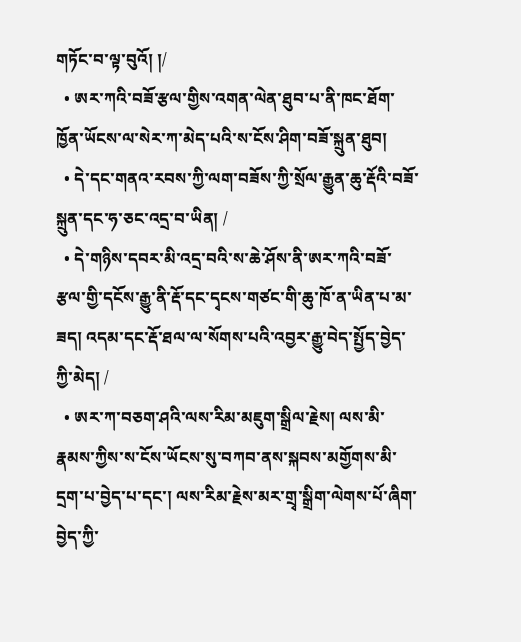གཏོང་བ་ལྟ་བུའོ། །/
  • ཨར་ཀའི་བཟོ་རྩལ་གྱིས་འགན་ལེན་ཐུབ་པ་ནི་ཁང་ཐོག་ཁྱོན་ཡོངས་ལ་སེར་ཀ་མེད་པའི་ས་ངོས་ཤིག་བཟོ་སྐྲུན་ཐུབ།
  • དེ་དང་གནའ་རབས་ཀྱི་ལག་བཟོས་ཀྱི་སྲོལ་རྒྱུན་ཆུ་རྡོའི་བཟོ་སྐྲུན་དང་ཧ་ཅང་འདྲ་བ་ཡིན། /
  • དེ་གཉིས་དབར་མི་འདྲ་བའི་ས་ཆེ་ཤོས་ནི་ཨར་ཀའི་བཟོ་རྩལ་གྱི་དངོས་རྒྱུ་ནི་རྡོ་དང་དྭངས་གཙང་གི་ཆུ་ཁོ་ན་ཡིན་པ་མ་ཟད། འདམ་དང་རྡོ་ཐལ་ལ་སོགས་པའི་འབྱར་རྒྱུ་བེད་སྤྱོད་བྱེད་ཀྱི་མེད། /
  • ཨར་ཀ་བཅག་ཤའི་ལས་རིམ་མཇུག་སྒྲིལ་རྗེས། ལས་མི་རྣམས་ཀྱིས་ས་ངོས་ཡོངས་སུ་བཀབ་ནས་སྐབས་མགྱོགས་མི་དྲག་པ་བྱེད་པ་དང་། ལས་རིམ་རྗེས་མར་གྲྭ་སྒྲིག་ལེགས་པོ་ཞིག་བྱེད་ཀྱི་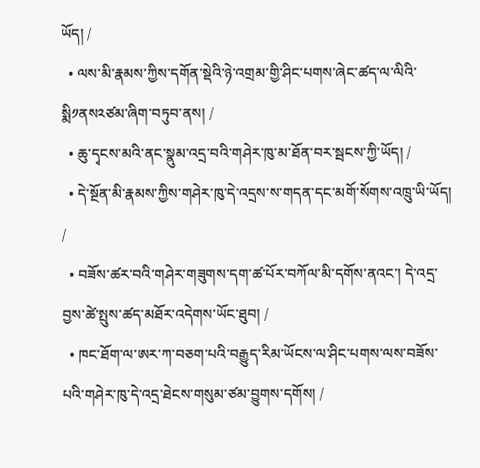ཡོད། /
  • ལས་མི་རྣམས་ཀྱིས་དགོན་སྡེའི་ཉེ་འགྲམ་གྱི་ཤིང་པགས་ཞེང་ཚད་ལ་ལིའི་སྨི༡ནས༢ཙམ་ཞིག་བཏུབ་ནས། /
  • ཆུ་དྭངས་མའི་ནང་སྣུམ་འདྲ་བའི་གཤེར་ཁུ་མ་ཐོན་བར་སྦངས་ཀྱི་ཡོད། /
  • དེ་སྔོན་མི་རྣམས་ཀྱིས་གཤེར་ཁུ་དེ་འདྲས་ས་གདན་དང་མགོ་སོགས་འཁྲུ་ཡི་ཡོད། /
  • བཟོས་ཚར་བའི་གཤེར་གཟུགས་དག་ཚ་པོར་བཀོལ་མི་དགོས་ནའང་། དེ་འདྲ་བྱས་ཚེ་སྤུས་ཚད་མཐོར་འདེགས་ཡོང་ཐུབ། /
  • ཁང་ཐོག་ལ་ཨར་ཀ་བཅག་པའི་བརྒྱུད་རིམ་ཡོངས་ལ་ཤིང་པགས་ལས་བཟོས་པའི་གཤེར་ཁུ་དེ་འདྲ་ཐེངས་གསུམ་ཙམ་བྱུགས་དགོས། /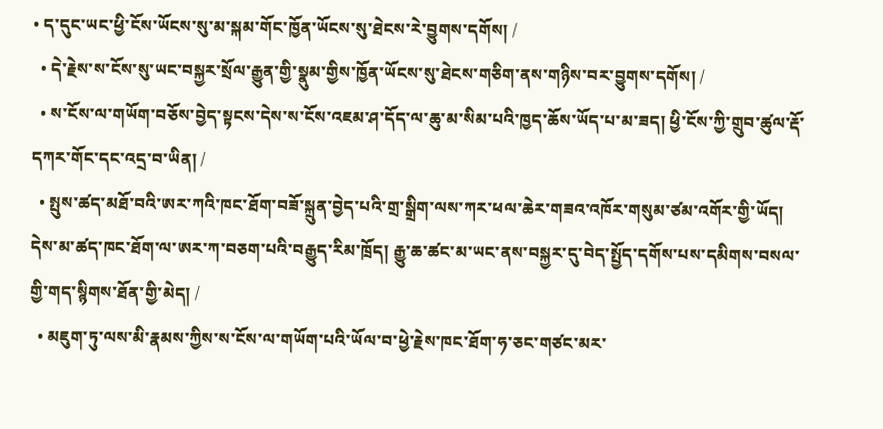• ད་དུང་ཡང་ཕྱི་ངོས་ཡོངས་སུ་མ་སྐམ་གོང་ཁྱོན་ཡོངས་སུ་ཐེངས་རེ་བྱུགས་དགོས། /
  • དེ་རྗེས་ས་ངོས་སུ་ཡང་བསྐྱར་སྲོལ་རྒྱུན་གྱི་སྣུམ་གྱིས་ཁྱོན་ཡོངས་སུ་ཐེངས་གཅིག་ནས་གཉིས་བར་བྱུགས་དགོས། /
  • ས་ངོས་ལ་གཡོག་བཅོས་བྱེད་སྟངས་དེས་ས་ངོས་འཇམ་ཤ་དོད་ལ་ཆུ་མ་སིམ་པའི་ཁྱད་ཆོས་ཡོད་པ་མ་ཟད། ཕྱི་ངོས་ཀྱི་གྲུབ་ཚུལ་རྡོ་དཀར་གོང་དང་འདྲ་བ་ཡིན། /
  • སྤུས་ཚད་མཐོ་བའི་ཨར་ཀའི་ཁང་ཐོག་བཟོ་སྐྲུན་བྱེད་པའི་གྲ་སྒྲིག་ལས་ཀར་ཕལ་ཆེར་གཟའ་འཁོར་གསུམ་ཙམ་འགོར་གྱི་ཡོད། དེས་མ་ཚད་ཁང་ཐོག་ལ་ཨར་ཀ་བཅག་པའི་བརྒྱུད་རིམ་ཁྲོད། རྒྱུ་ཆ་ཚང་མ་ཡང་ནས་བསྐྱར་དུ་བེད་སྤྱོད་དགོས་པས་དམིགས་བསལ་གྱི་གད་སྙིགས་ཐོན་གྱི་མེད། /
  • མཇུག་ཏུ་ལས་མི་རྣམས་ཀྱིས་ས་ངོས་ལ་གཡོག་པའི་ཡོལ་བ་ཕྱེ་རྗེས་ཁང་ཐོག་ཧ་ཅང་གཙང་མར་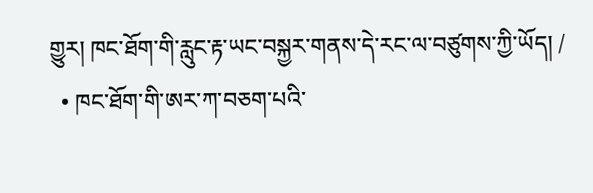གྱུར། ཁང་ཐོག་གི་རླུང་རྟ་ཡང་བསྐྱར་གནས་དེ་རང་ལ་བཙུགས་ཀྱི་ཡོད། /
  • ཁང་ཐོག་གི་ཨར་ཀ་བཅག་པའི་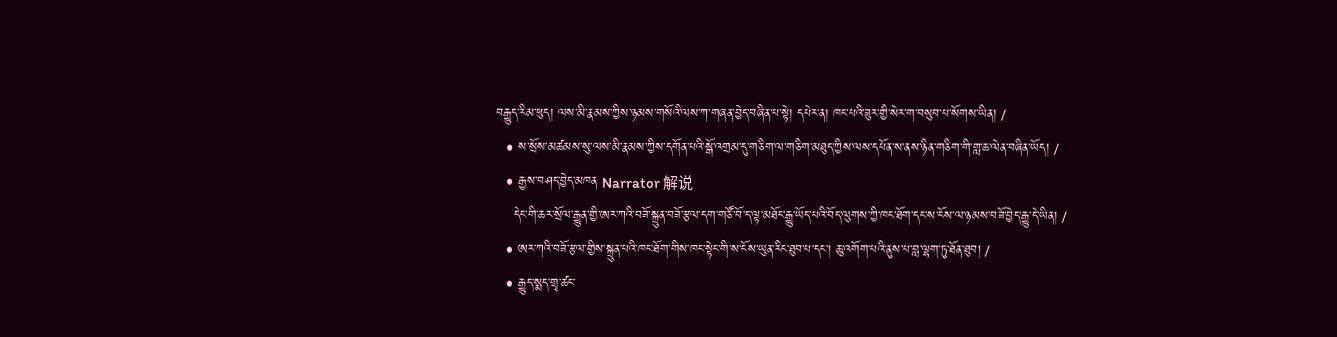བརྒྱུད་རིམ་ཕུད། ལས་མི་རྣམས་ཀྱིས་ཉམས་གསོའི་ལས་ཀ་གཞན་བྱེད་བཞིན་པ་སྟེ། དཔེར་ན། ཁང་པའི་ཟུར་གྱི་སེར་ག་བསུབ་པ་སོགས་ཡིན། /
  • ས་སྲོས་མཚམས་སུ་ལས་མི་རྣམས་ཀྱིས་དགོན་པའི་སྒོ་འགྲམ་དུ་གཅིག་ལ་གཅིག་མཐུད་ཀྱིས་ལས་དཔོན་ས་ནས་ཉིན་གཅིག་གི་གླ་ཆ་ལེན་བཞིན་ཡོད། /
  • རྒྱས་བཤད་བྱེད་མཁན Narrator 解说
    དེང་གི་ཆར་སྲོལ་རྒྱུན་གྱི་ཨར་ཀའི་བཟོ་སྐྲུན་བཟོ་རྩལ་དག་གཙོ་བོ་ད་ལྟ་མཐོང་རྒྱུ་ཡོད་པའི་བོད་ལུགས་ཀྱི་ཁང་ཐོག་དང་ས་ངོས་ལ་ཉམས་བཟོ་བྱེད་རྒྱུ་དེ་ཡིན། /
  • ཨར་ཀའི་བཟོ་རྩལ་གྱིས་སྐྲུན་པའི་ཁང་ཐོག་གིས་ཁང་སྟེང་གི་ས་ངོས་ཡུན་རིང་ཐུབ་པ་དང་། ཆུ་འགོག་པའི་ནུས་པ་བླ་ལྷག་ཏུ་ཐོན་ཐུབ། /
  • རྒྱུད་སྨད་གྲྭ་ཚང་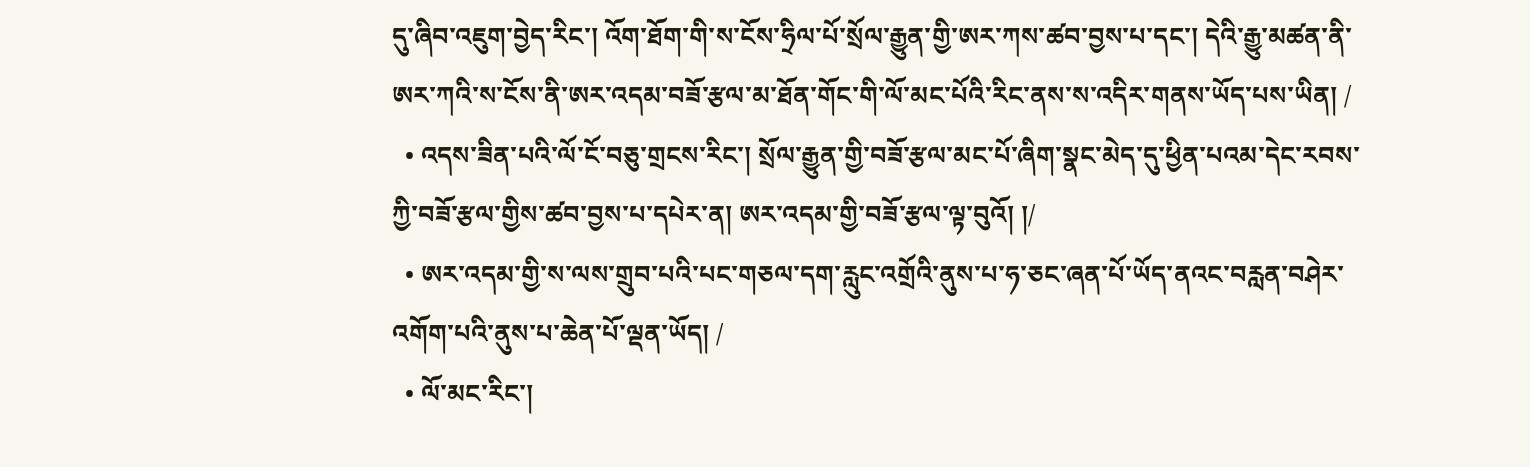དུ་ཞིབ་འཇུག་བྱེད་རིང་། འོག་ཐོག་གི་ས་ངོས་ཧྲིལ་པོ་སྲོལ་རྒྱུན་གྱི་ཨར་ཀས་ཚབ་བྱས་པ་དང་། དེའི་རྒྱུ་མཚན་ནི་ཨར་ཀའི་ས་ངོས་ནི་ཨར་འདམ་བཟོ་རྩལ་མ་ཐོན་གོང་གི་ལོ་མང་པོའི་རིང་ནས་ས་འདིར་གནས་ཡོད་པས་ཡིན། /
  • འདས་ཟིན་པའི་ལོ་ངོ་བཅུ་གྲངས་རིང་། སྲོལ་རྒྱུན་གྱི་བཟོ་རྩལ་མང་པོ་ཞིག་སྣང་མེད་དུ་ཕྱིན་པའམ་དེང་རབས་ཀྱི་བཟོ་རྩལ་གྱིས་ཚབ་བྱས་པ་དཔེར་ན། ཨར་འདམ་གྱི་བཟོ་རྩལ་ལྟ་བུའོ། །/
  • ཨར་འདམ་གྱི་ས་ལས་གྲུབ་པའི་པང་གཅལ་དག་རླུང་འགྲོའི་ནུས་པ་ཧ་ཅང་ཞན་པོ་ཡོད་ནའང་བརླན་བཤེར་འགོག་པའི་ནུས་པ་ཆེན་པོ་ལྡན་ཡོད། /
  • ལོ་མང་རིང་།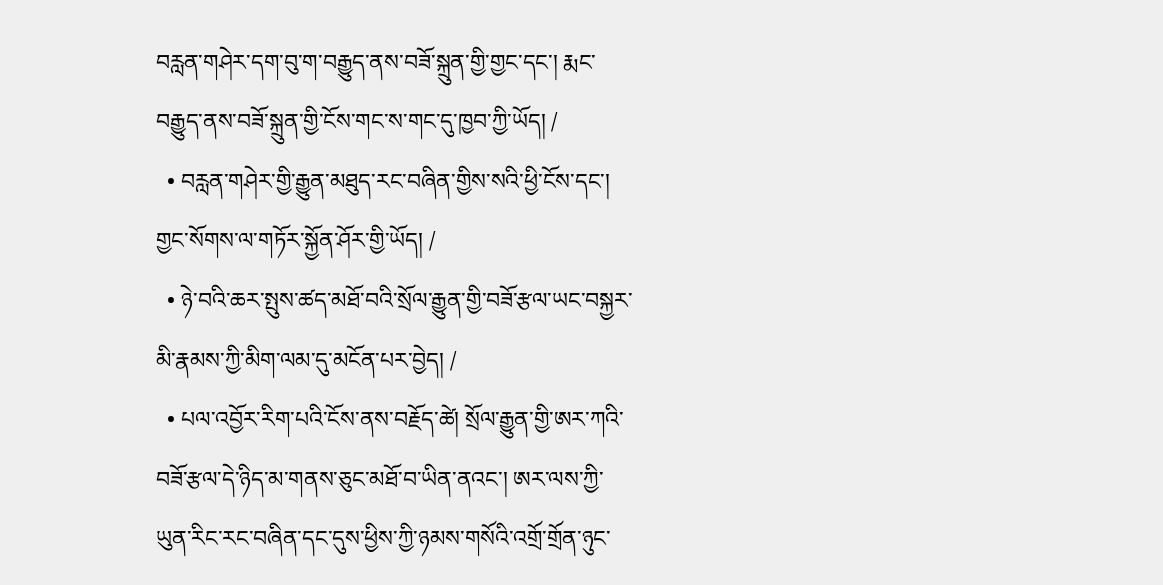བརླན་གཤེར་དག་བུ་ག་བརྒྱུད་ནས་བཟོ་སྐྲུན་གྱི་གྱང་དང་། རྨང་བརྒྱུད་ནས་བཟོ་སྐྲུན་གྱི་ངོས་གང་ས་གང་དུ་ཁྱབ་ཀྱི་ཡོད། /
  • བརླན་གཤེར་གྱི་རྒྱུན་མཐུད་རང་བཞིན་གྱིས་སའི་ཕྱི་ངོས་དང་། གྱང་སོགས་ལ་གཏོར་སྐྱོན་ཤོར་གྱི་ཡོད། /
  • ཉེ་བའི་ཆར་སྤུས་ཚད་མཐོ་བའི་སྲོལ་རྒྱུན་གྱི་བཟོ་རྩལ་ཡང་བསྐྱར་མི་རྣམས་ཀྱི་མིག་ལམ་དུ་མངོན་པར་བྱེད། /
  • པལ་འབྱོར་རིག་པའི་ངོས་ནས་བརྗོད་ཚེ། སྲོལ་རྒྱུན་གྱི་ཨར་ཀའི་བཟོ་རྩལ་དེ་ཉིད་མ་གནས་ཅུང་མཐོ་བ་ཡིན་ནའང་། ཨར་ལས་ཀྱི་ཡུན་རིང་རང་བཞིན་དང་དུས་ཕྱིས་ཀྱི་ཉམས་གསོའི་འགྲོ་གྲོན་ཉུང་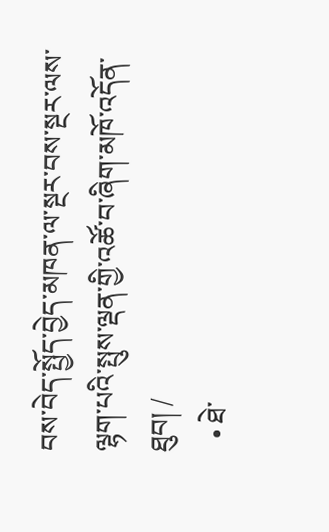བས་བེད་སྤྱོད་བྱེད་མཁན་ལ་སྔར་བས་སྔར་ལས་ལྷག་པའི་སྤུས་ལྡན་གྱི་འཚོ་བ་ཞིག་མཁོ་འདོན་ཐུབ། /
  • ཐེ་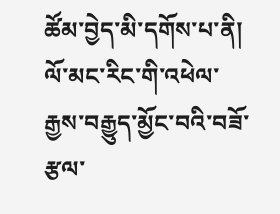ཚོམ་བྱེད་མི་དགོས་པ་ནི། ལོ་མང་རིང་གི་འཕེལ་རྒྱས་བརྒྱུད་མྱོང་བའི་བཟོ་རྩལ་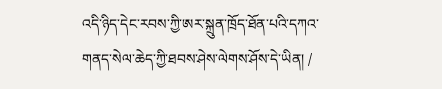འདི་ཉིད་དེང་རབས་ཀྱི་ཨར་སྐྲུན་ཁྲོད་ཐོན་པའི་དཀའ་གནད་སེལ་ཆེད་ཀྱི་ཐབས་ཤེས་ལེགས་ཤོས་དེ་ཡིན། /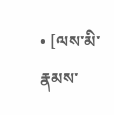• [ལས་མི་རྣམས་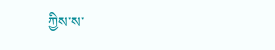ཀྱིས་ས་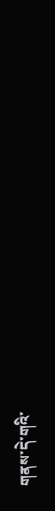གནས་དེ་གའི་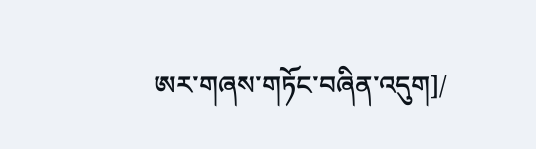ཨར་གཞས་གཏོང་བཞིན་འདུག]/